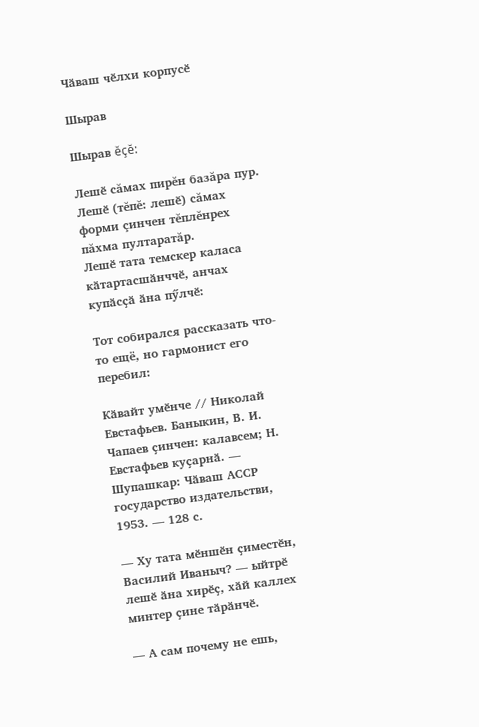Чӑваш чӗлхи корпусӗ

Шырав

Шырав ĕçĕ:

Лешӗ сăмах пирĕн базăра пур.
Лешӗ (тĕпĕ: лешӗ) сăмах форми çинчен тĕплĕнрех пăхма пултаратăр.
Лешӗ тата темскер каласа кӑтартасшӑнччӗ, анчах купӑсҫӑ ӑна пӳлчӗ:

Тот собирался рассказать что-то ещё, но гармонист его перебил:

Кӑвайт умӗнче // Николай Евстафьев. Баныкин, В. И. Чапаев ҫинчен: калавсем; Н. Евстафьев куҫарнӑ. — Шупашкар: Чӑваш АССР государство издательстви, 1953. — 128 с.

— Ху тата мӗншӗн ҫиместӗн, Василий Иваныч? — ыйтрӗ лешӗ ӑна хирӗҫ, хӑй каллех минтер ҫине тӑрӑнчӗ.

— А сам почему не ешь,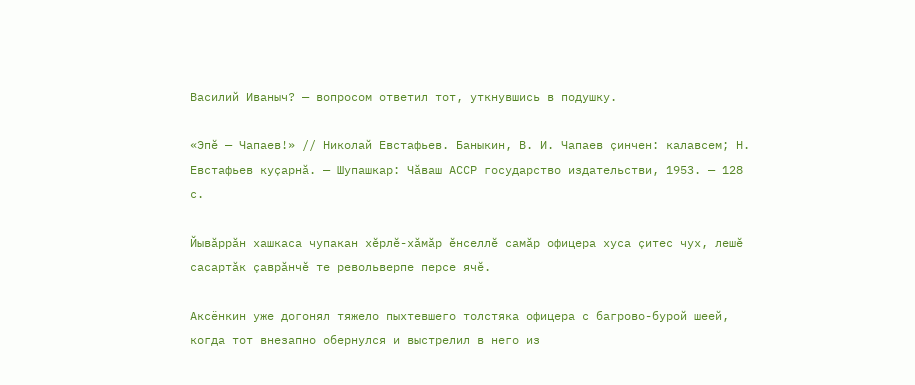Василий Иваныч? — вопросом ответил тот, уткнувшись в подушку.

«Эпӗ — Чапаев!» // Николай Евстафьев. Баныкин, В. И. Чапаев ҫинчен: калавсем; Н. Евстафьев куҫарнӑ. — Шупашкар: Чӑваш АССР государство издательстви, 1953. — 128 с.

Йывӑррӑн хашкаса чупакан хӗрлӗ-хӑмӑр ӗнселлӗ самӑр офицера хуса ҫитес чух, лешӗ сасартӑк ҫаврӑнчӗ те револьверпе персе ячӗ.

Аксёнкин уже догонял тяжело пыхтевшего толстяка офицера с багрово-бурой шеей, когда тот внезапно обернулся и выстрелил в него из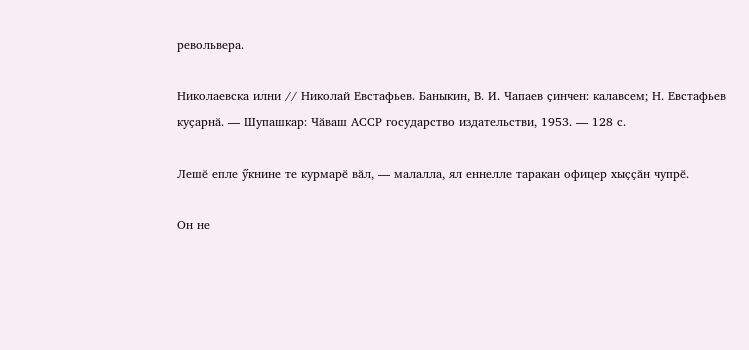револьвера.

Николаевска илни // Николай Евстафьев. Баныкин, В. И. Чапаев ҫинчен: калавсем; Н. Евстафьев куҫарнӑ. — Шупашкар: Чӑваш АССР государство издательстви, 1953. — 128 с.

Лешӗ епле ӳкнине те курмарӗ вӑл, — малалла, ял еннелле таракан офицер хыҫҫӑн чупрӗ.

Он не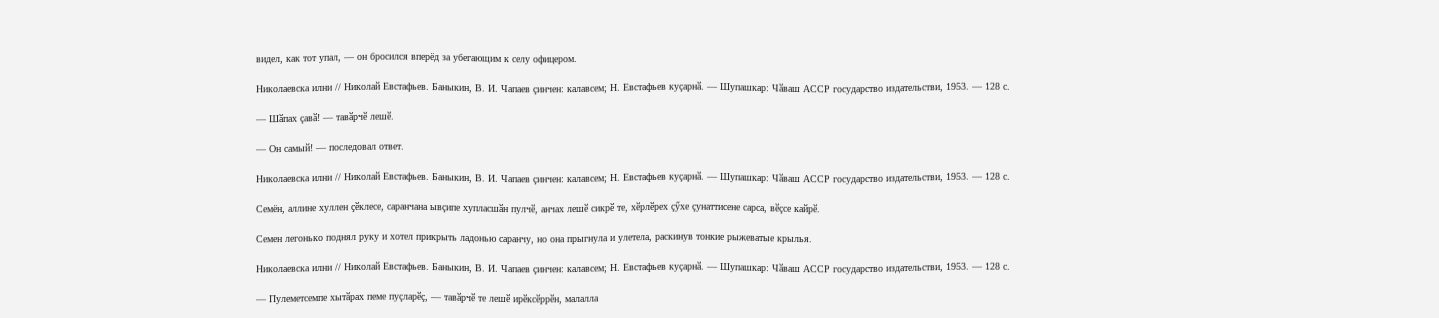видел, как тот упал, — он бросился вперёд за убегающим к селу офицером.

Николаевска илни // Николай Евстафьев. Баныкин, В. И. Чапаев ҫинчен: калавсем; Н. Евстафьев куҫарнӑ. — Шупашкар: Чӑваш АССР государство издательстви, 1953. — 128 с.

— Шӑпах ҫавӑ! — тавӑрчӗ лешӗ.

— Он самый! — последовал ответ.

Николаевска илни // Николай Евстафьев. Баныкин, В. И. Чапаев ҫинчен: калавсем; Н. Евстафьев куҫарнӑ. — Шупашкар: Чӑваш АССР государство издательстви, 1953. — 128 с.

Семён, аллине хуллен ҫӗклесе, саранчана ывҫипе хупласшӑн пулчӗ, анчах лешӗ сикрӗ те, хӗрлӗрех ҫӳхе ҫунаттисене сарса, вӗҫсе кайрӗ.

Семен легонько поднял руку и хотел прикрыть ладонью саранчу, но она прыгнула и улетела, раскинув тонкие рыжеватые крылья.

Николаевска илни // Николай Евстафьев. Баныкин, В. И. Чапаев ҫинчен: калавсем; Н. Евстафьев куҫарнӑ. — Шупашкар: Чӑваш АССР государство издательстви, 1953. — 128 с.

— Пулеметсемпе хытӑрах пеме пуҫларӗҫ, — тавӑрчӗ те лешӗ ирӗксӗррӗн, малалла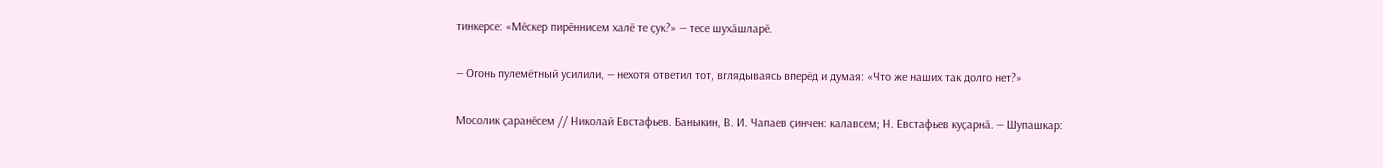тинкерсе: «Мӗскер пирӗннисем халӗ те ҫук?» — тесе шухӑшларӗ.

— Огонь пулемётный усилили, — нехотя ответил тот, вглядываясь вперёд и думая: «Что же наших так долго нет?»

Мосолик ҫаранӗсем // Николай Евстафьев. Баныкин, В. И. Чапаев ҫинчен: калавсем; Н. Евстафьев куҫарнӑ. — Шупашкар: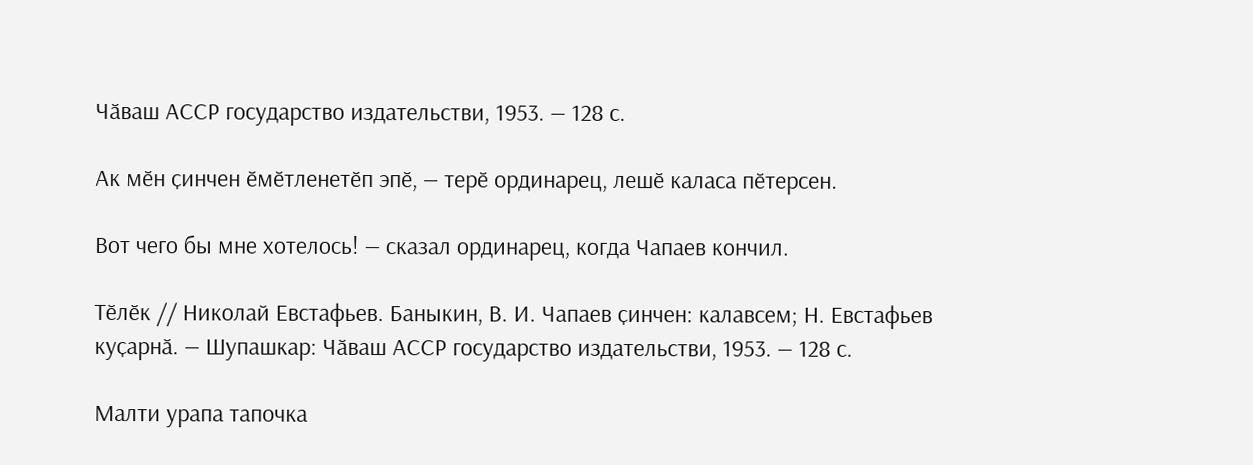Чӑваш АССР государство издательстви, 1953. — 128 с.

Ак мӗн ҫинчен ӗмӗтленетӗп эпӗ, — терӗ ординарец, лешӗ каласа пӗтерсен.

Вот чего бы мне хотелось! — сказал ординарец, когда Чапаев кончил.

Тӗлӗк // Николай Евстафьев. Баныкин, В. И. Чапаев ҫинчен: калавсем; Н. Евстафьев куҫарнӑ. — Шупашкар: Чӑваш АССР государство издательстви, 1953. — 128 с.

Малти урапа тапочка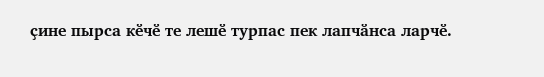ҫине пырса кӗчӗ те лешӗ турпас пек лапчӑнса ларчӗ.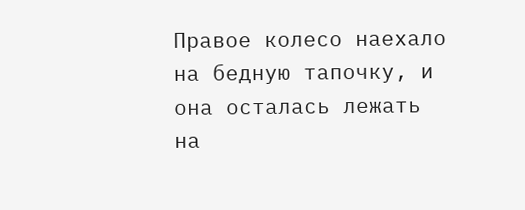Правое колесо наехало на бедную тапочку, и она осталась лежать на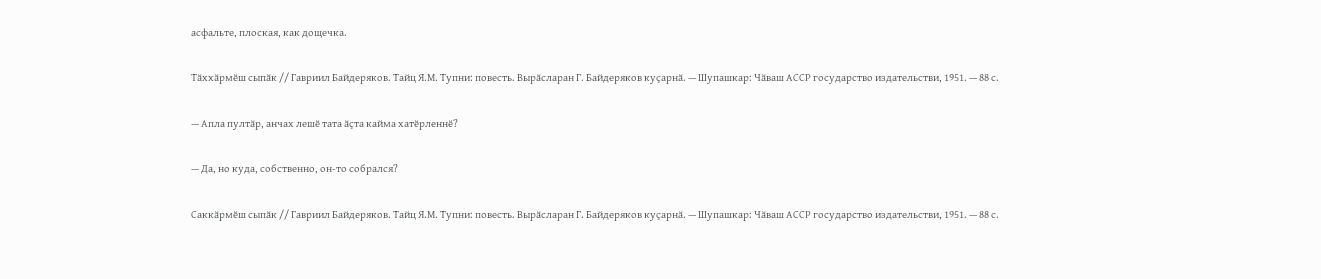асфальте, плоская, как дощечка.

Тӑххӑрмӗш сыпӑк // Гавриил Байдеряков. Тайц Я.М. Тупни: повесть. Вырӑсларан Г. Байдеряков куҫарнӑ. — Шупашкар: Чӑваш АССР государство издательстви, 1951. — 88 с.

— Апла пултӑр, анчах лешӗ тата ӑҫта кайма хатӗрленнӗ?

— Да, но куда, собственно, он-то собрался?

Саккӑрмӗш сыпӑк // Гавриил Байдеряков. Тайц Я.М. Тупни: повесть. Вырӑсларан Г. Байдеряков куҫарнӑ. — Шупашкар: Чӑваш АССР государство издательстви, 1951. — 88 с.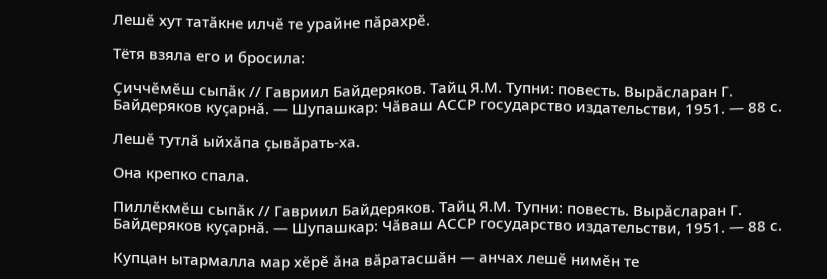Лешӗ хут татӑкне илчӗ те урайне пӑрахрӗ.

Тётя взяла его и бросила:

Ҫиччӗмӗш сыпӑк // Гавриил Байдеряков. Тайц Я.М. Тупни: повесть. Вырӑсларан Г. Байдеряков куҫарнӑ. — Шупашкар: Чӑваш АССР государство издательстви, 1951. — 88 с.

Лешӗ тутлӑ ыйхӑпа ҫывӑрать-ха.

Она крепко спала.

Пиллӗкмӗш сыпӑк // Гавриил Байдеряков. Тайц Я.М. Тупни: повесть. Вырӑсларан Г. Байдеряков куҫарнӑ. — Шупашкар: Чӑваш АССР государство издательстви, 1951. — 88 с.

Купцан ытармалла мар хӗрӗ ӑна вӑратасшӑн — анчах лешӗ нимӗн те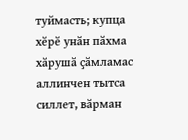туймасть; купца хӗрӗ унӑн пӑхма хӑрушӑ ҫӑмламас аллинчен тытса силлет, вӑрман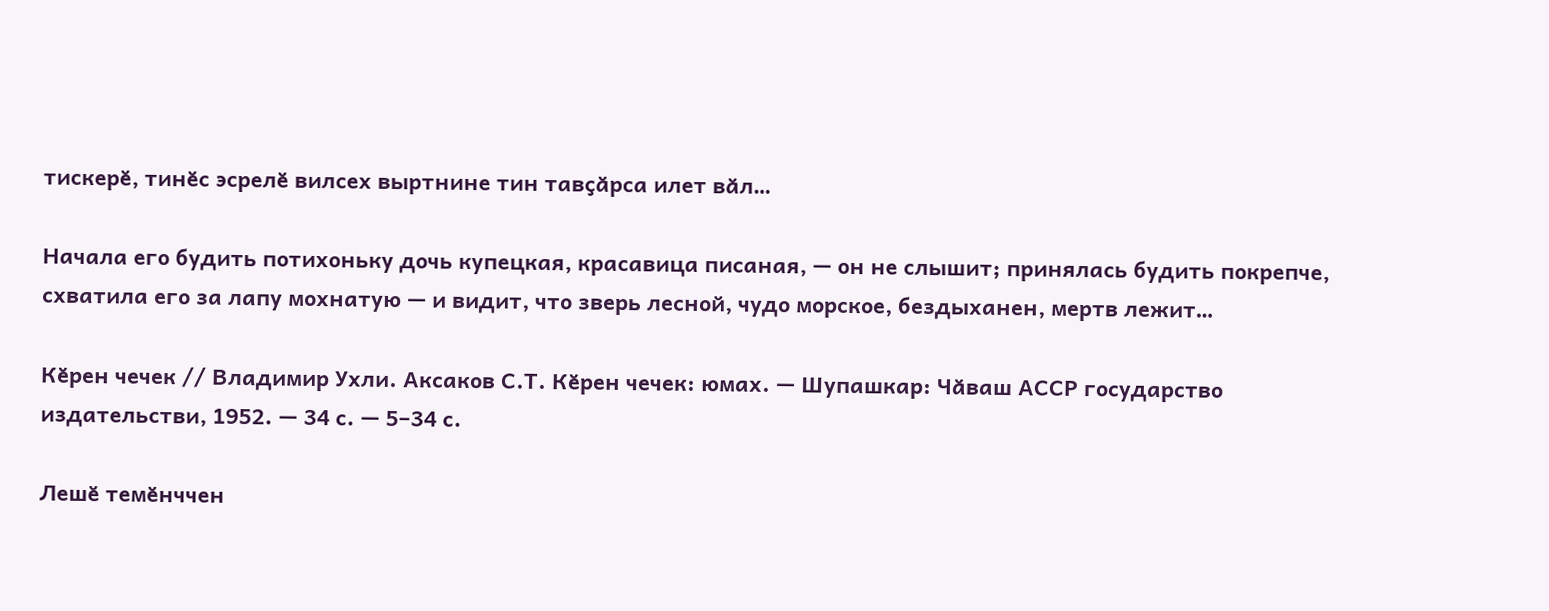тискерӗ, тинӗс эсрелӗ вилсех выртнине тин тавҫӑрса илет вӑл…

Начала его будить потихоньку дочь купецкая, красавица писаная, — он не слышит; принялась будить покрепче, схватила его за лапу мохнатую — и видит, что зверь лесной, чудо морское, бездыханен, мертв лежит…

Кӗрен чечек // Владимир Ухли. Аксаков С.Т. Кӗрен чечек: юмах. — Шупашкар: Чӑваш АССР государство издательстви, 1952. — 34 с. — 5–34 с.

Лешӗ темӗнччен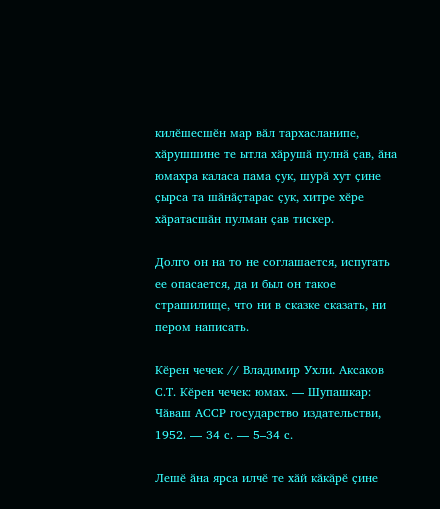килӗшесшӗн мар вӑл тархасланипе, хӑрушшине те ытла хӑрушӑ пулнӑ ҫав, ӑна юмахра каласа пама ҫук, шурӑ хут ҫине ҫырса та шӑнӑҫтарас ҫук, хитре хӗре хӑратасшӑн пулман ҫав тискер.

Долго он на то не соглашается, испугать ее опасается, да и был он такое страшилище, что ни в сказке сказать, ни пером написать.

Кӗрен чечек // Владимир Ухли. Аксаков С.Т. Кӗрен чечек: юмах. — Шупашкар: Чӑваш АССР государство издательстви, 1952. — 34 с. — 5–34 с.

Лешӗ ӑна ярса илчӗ те хӑй кӑкӑрӗ ҫине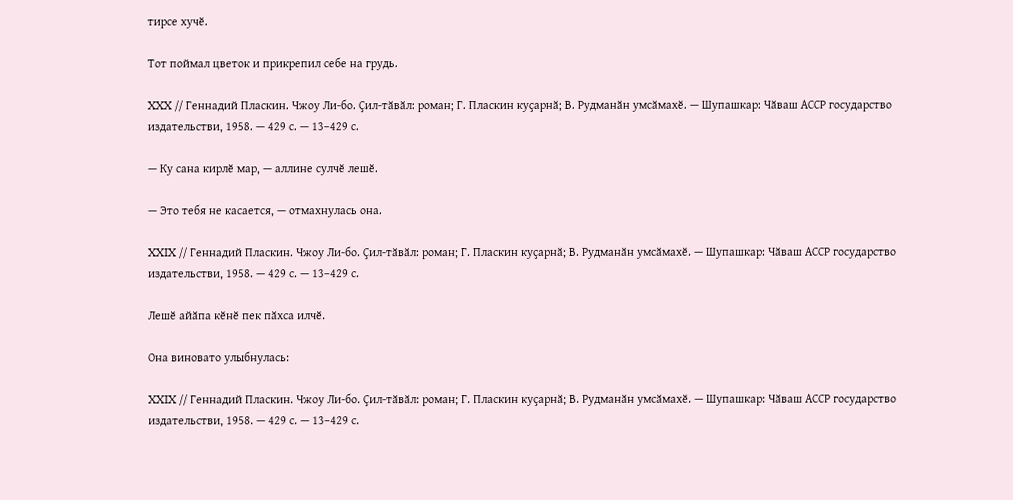тирсе хучӗ.

Тот поймал цветок и прикрепил себе на грудь.

XXX // Геннадий Пласкин. Чжоу Ли-бо. Ҫил-тӑвӑл: роман; Г. Пласкин куҫарнӑ; В. Рудманӑн умсӑмахӗ. — Шупашкар: Чӑваш АССР государство издательстви, 1958. — 429 с. — 13–429 с.

— Ку сана кирлӗ мар, — аллине сулчӗ лешӗ.

— Это тебя не касается, — отмахнулась она.

XXIX // Геннадий Пласкин. Чжоу Ли-бо. Ҫил-тӑвӑл: роман; Г. Пласкин куҫарнӑ; В. Рудманӑн умсӑмахӗ. — Шупашкар: Чӑваш АССР государство издательстви, 1958. — 429 с. — 13–429 с.

Лешӗ айӑпа кӗнӗ пек пӑхса илчӗ.

Она виновато улыбнулась:

XXIX // Геннадий Пласкин. Чжоу Ли-бо. Ҫил-тӑвӑл: роман; Г. Пласкин куҫарнӑ; В. Рудманӑн умсӑмахӗ. — Шупашкар: Чӑваш АССР государство издательстви, 1958. — 429 с. — 13–429 с.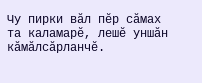Чу пирки вӑл пӗр сӑмах та каламарӗ, лешӗ уншӑн кӑмӑлсӑрланчӗ.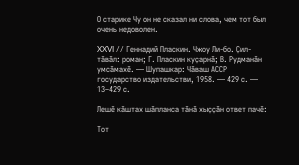О старике Чу он не сказал ни слова, чем тот был очень недоволен.

XXVI // Геннадий Пласкин. Чжоу Ли-бо. Ҫил-тӑвӑл: роман; Г. Пласкин куҫарнӑ; В. Рудманӑн умсӑмахӗ. — Шупашкар: Чӑваш АССР государство издательстви, 1958. — 429 с. — 13–429 с.

Лешӗ кӑштах шӑпланса тӑнӑ хыҫҫӑн ответ пачӗ:

Тот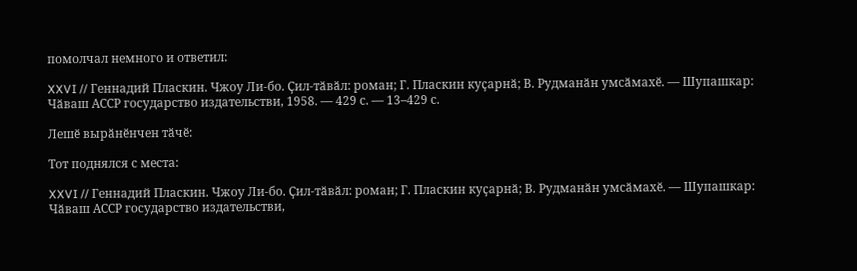помолчал немного и ответил:

XXVI // Геннадий Пласкин. Чжоу Ли-бо. Ҫил-тӑвӑл: роман; Г. Пласкин куҫарнӑ; В. Рудманӑн умсӑмахӗ. — Шупашкар: Чӑваш АССР государство издательстви, 1958. — 429 с. — 13–429 с.

Лешӗ вырӑнӗнчен тӑчӗ:

Тот поднялся с места:

XXVI // Геннадий Пласкин. Чжоу Ли-бо. Ҫил-тӑвӑл: роман; Г. Пласкин куҫарнӑ; В. Рудманӑн умсӑмахӗ. — Шупашкар: Чӑваш АССР государство издательстви,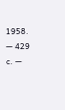1958. — 429 с. —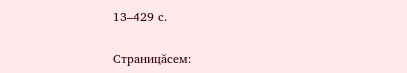13–429 с.

Страницăсем: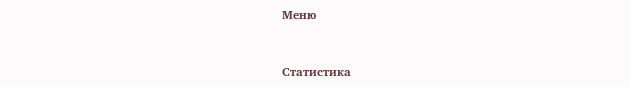Меню



Статистика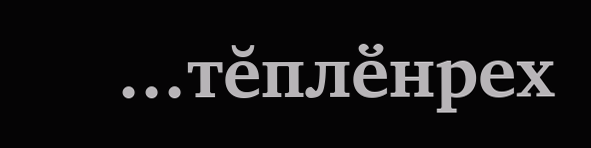...тĕплӗнрех